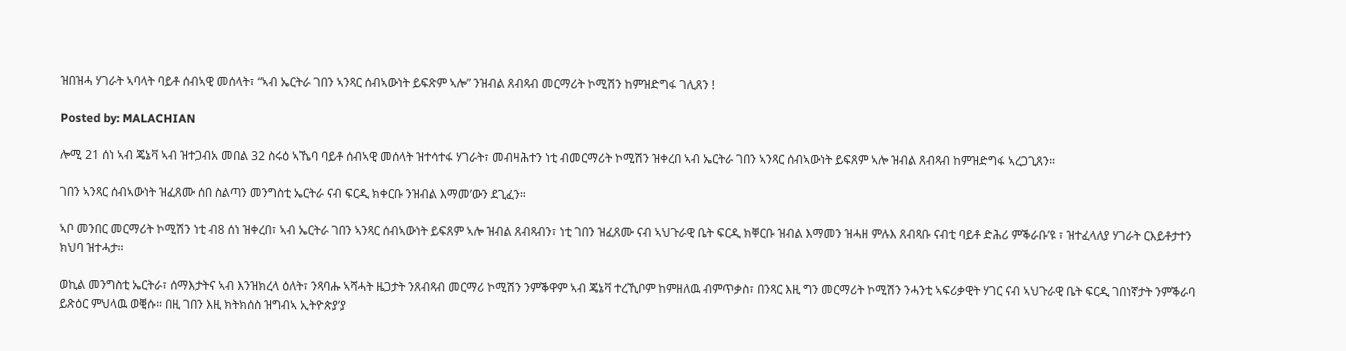ዝበዝሓ ሃገራት ኣባላት ባይቶ ሰብኣዊ መሰላት፣ “ኣብ ኤርትራ ገበን ኣንጻር ሰብኣውነት ይፍጽም ኣሎ” ንዝብል ጸብጻብ መርማሪት ኮሚሽን ከምዝድግፋ ገሊጸን !

Posted by: MALACHIAN

ሎሚ 21 ሰነ ኣብ ጄኔቫ ኣብ ዝተጋብአ መበል 32 ስሩዕ ኣኼባ ባይቶ ሰብኣዊ መሰላት ዝተሳተፋ ሃገራት፣ መብዛሕተን ነቲ ብመርማሪት ኮሚሽን ዝቀረበ ኣብ ኤርትራ ገበን ኣንጻር ሰብኣውነት ይፍጸም ኣሎ ዝብል ጸብጻብ ከምዝድግፋ ኣረጋጊጸን።

ገበን ኣንጻር ሰብኣውነት ዝፈጸሙ ሰበ ስልጣን መንግስቲ ኤርትራ ናብ ፍርዲ ክቀርቡ ንዝብል እማመ’ውን ደጊፈን።

ኣቦ መንበር መርማሪት ኮሚሽን ነቲ ብ8 ሰነ ዝቀረበ፣ ኣብ ኤርትራ ገበን ኣንጻር ሰብኣውነት ይፍጸም ኣሎ ዝብል ጸብጻብን፣ ነቲ ገበን ዝፈጸሙ ናብ ኣህጉራዊ ቤት ፍርዲ ክቐርቡ ዝብል እማመን ዝሓዘ ምሉእ ጸብጻቡ ናብቲ ባይቶ ድሕሪ ምቕራቡ’ዩ ፣ ዝተፈላለያ ሃገራት ርእይቶታተን ክህባ ዝተሓታ።

ወኪል መንግስቲ ኤርትራ፣ ሰማእታትና ኣብ እንዝክረላ ዕለት፣ ንጻባሑ ኣሻሓት ዜጋታት ንጸብጻብ መርማሪ ኮሚሽን ንምቕዋም ኣብ ጄኔቫ ተረኺቦም ከምዘለዉ ብምጥቃስ፣ በንጻር እዚ ግን መርማሪት ኮሚሽን ንሓንቲ ኣፍሪቃዊት ሃገር ናብ ኣህጉራዊ ቤት ፍርዲ ገበነኛታት ንምቕራባ ይጽዕር ምህላዉ ወቒሱ። በዚ ገበን እዚ ክትክሰስ ዝግብኣ ኢትዮጵያ’ያ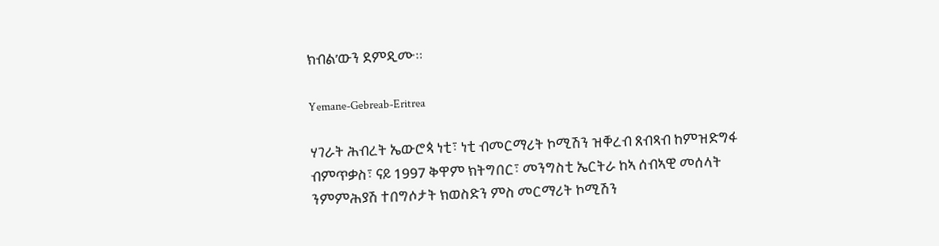ክብል’ውን ደምዲሙ።

Yemane-Gebreab-Eritrea

ሃገራት ሕብረት ኤውሮጳ ነቲ፣ ነቲ ብመርማሪት ኮሚሽን ዝቐረብ ጸብጻብ ከምዝድግፋ ብምጥቃስ፣ ናይ 1997 ቅዋም ክትግበር፣ መንግስቲ ኤርትራ ከኣ ሰብኣዊ መሰላት ንምምሕያሽ ተበግሶታት ክወስድን ምስ መርማሪት ኮሚሽን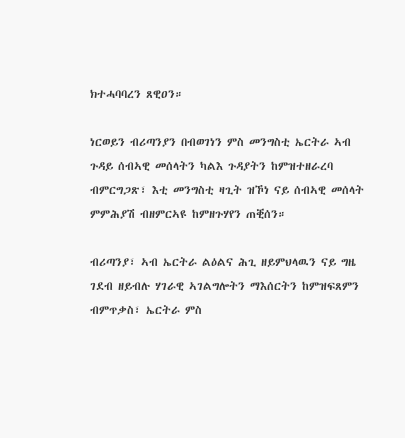ክተሓባባረን ጸዊዐን።

ነርወይን ብሪጣንያን በብወገነን ምስ መንግስቲ ኤርትራ ኣብ ጉዳይ ሰብኣዊ መሰላትን ካልእ ጉዳያትን ከምዝተዘራረባ ብምርግጋጽ፣ እቲ መንግስቲ ዛጊት ዝኾነ ናይ ሰብኣዊ መሰላት ምምሕያሽ ብዘምርኣዩ ከምዘጉሃየን ጠቒሰን።

ብሪጣንያ፣ ኣብ ኤርትራ ልዕልና ሕጊ ዘይምህላዉን ናይ ግዜ ገደብ ዘይብሉ ሃገራዊ ኣገልግሎትን ማእሰርትን ከምዝፍጸምን ብምጥቃስ፣ ኤርትራ ምስ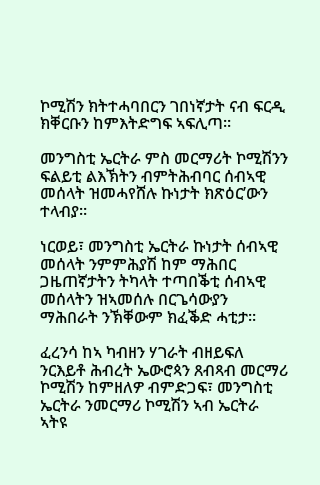ኮሚሽን ክትተሓባበርን ገበነኛታት ናብ ፍርዲ ክቐርቡን ከምእትድግፍ ኣፍሊጣ።

መንግስቲ ኤርትራ ምስ መርማሪት ኮሚሽንን ፍልይቲ ልእኽትን ብምትሕብባር ሰብኣዊ መሰላት ዝመሓየሸሉ ኩነታት ክጽዕር’ውን ተላብያ።

ነርወይ፣ መንግስቲ ኤርትራ ኩነታት ሰብኣዊ መሰላት ንምምሕያሽ ከም ማሕበር ጋዜጠኛታትን ትካላት ተጣበቕቲ ሰብኣዊ መሰላትን ዝኣመሰሉ በርጌሳውያን ማሕበራት ንኽቐውም ክፈቕድ ሓቲታ።

ፈረንሳ ከኣ ካብዘን ሃገራት ብዘይፍለ ንርእይቶ ሕብረት ኤውሮጳን ጸብጻብ መርማሪ ኮሚሽን ከምዘለዎ ብምድጋፍ፣ መንግስቲ ኤርትራ ንመርማሪ ኮሚሽን ኣብ ኤርትራ ኣትዩ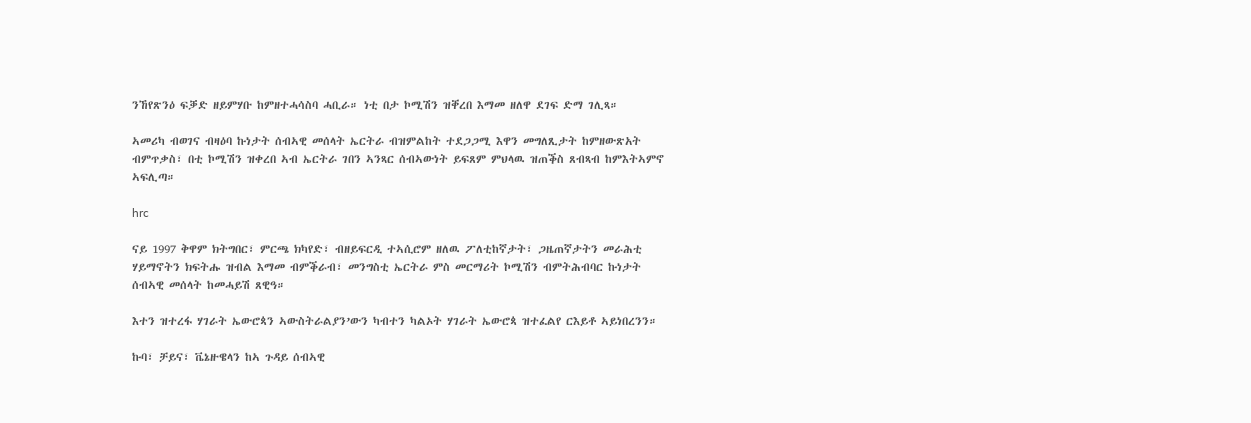ንኸየጽንዕ ፍቓድ ዘይምሃቡ ከምዘተሓሳስባ ሓቢራ። ነቲ በታ ኮሚሽን ዝቐረበ እማመ ዘለዋ ደገፍ ድማ ገሊጻ።

ኣመሪካ ብወገና ብዛዕባ ኩነታት ሰብኣዊ መሰላት ኤርትራ ብዝምልከት ተደጋጋሚ እዋን መግለጺታት ከምዘውጽአት ብምጥቃስ፣ በቲ ኮሚሽን ዝቀረበ ኣብ ኤርትራ ገበን ኣንጻር ሰብኣውነት ይፍጸም ምህላዉ ዝጠቕስ ጸብጻብ ከምእትኣምኖ ኣፍሊጣ።

hrc

ናይ 1997 ቅዋም ክትግበር፣ ምርጫ ክካየድ፣ ብዘይፍርዲ ተኣሲሮም ዘለዉ ፖለቲከኛታት፣ ጋዜጠኛታትን መራሕቲ ሃይማኖትን ክፍትሑ ዝብል እማመ ብምቕራብ፣ መንግስቲ ኤርትራ ምስ መርማሪት ኮሚሽን ብምትሕብባር ኩነታት ሰብኣዊ መሰላት ከመሓይሽ ጸዊዓ።

እተን ዝተረፋ ሃገራት ኤውሮጳን ኣውስትራልያን’ውን ካብተን ካልኦት ሃገራት ኤውሮጳ ዝተፈልየ ርእይቶ ኣይነበረንን።

ኩባ፣ ቻይና፣ ቬኔዙዌላን ከኣ ጉዳይ ሰብኣዊ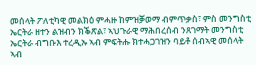መሰላት ፖለቲካዊ መልክዕ ምሓዙ ከምዝቓወማ ብምጥቃስ፣ ምስ መንግስቲ ኤርትራ ዘተን ልዝብን ክቕጽል፣ ኣህጉራዊ ማሕበረሰብ ንጸገማት መንግስቲ ኤርትራ ብግቡእ ተረዲኡ ኣብ ምፍትሑ ክተሓጋገዝን ባይቶ ሰብኣዊ መሰላት ኣብ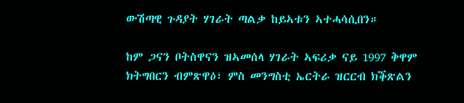ውሽጣዊ ጉዳያት ሃገራት ጣልቃ ከይኣቱን ኣተሓሳሲበን።

ከም ጋናን ቦትስዋናን ዝኣመሰላ ሃገራት ኣፍሪቃ ናይ 1997 ቅዋም ክትግበርን ብምጽዋዕ፣ ምስ መንግስቲ ኤርትራ ዝርርብ ክቕጽልን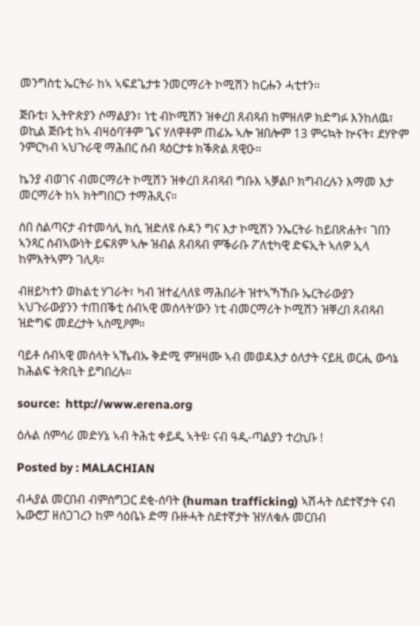መንግስቲ ኤርትራ ከኣ ኣፍደጌታቱ ንመርማሪት ኮሚሽን ከርሑን ሓቲተን።

ጅቡቲ፣ ኢትዮጵያን ሶማልያን፣ ነቲ ብኮሚሽን ዝቀረበ ጸብጻብ ከምዘለዎ ክድግፉ እንከለዉ፣ ወኪል ጅቡቲ ከኣ ብዛዕባ’ቶም ጌና ሃለዋቶም ጠፊኡ ኣሎ ዝበሎም 13 ምሩኳት ኵናት፣ ደሃዮም ንምርካብ ኣህጉራዊ ማሕበር ሰብ ጻዕርታቱ ክቕጽል ጸዊዑ።

ኬንያ ብወገና ብመርማሪት ኮሚሽን ዝቀረበ ጸብጻብ ግቡእ ኣቓልቦ ክግብረሉን እማመ እታ መርማሪት ከኣ ክትግበርን ተማሕጺና።

ሰበ ስልጣናታ ብተመሳሊ ክሲ ዝድለዩ ሱዳን ግና እታ ኮሚሽን ንኤርትራ ከይበጽሐት፣ ገበን ኣንጻር ሰብኣውነት ይፍጸም ኣሎ ዝብል ጸብጻብ ምቕራቡ ፖለቲካዊ ድፍኢት ኣለዎ ኢላ ከምእትኣምን ገሊጻ።

ብዘይካተን ወከልቲ ሃገራት፣ ካብ ዝተፈላለዩ ማሕበራት ዝተኣኻኸቡ ኤርትራውያን ኣህጉራውያንን ተጠበቕቲ ሰብኣዊ መሰላት’ውን ነቲ ብመርማሪት ኮሚሽን ዝቐረበ ጸብጻብ ዝድግፍ መደረታት ኣስሚዖም።

ባይቶ ሰብኣዊ መሰላት ኣኼብኡ ቅድሚ ምዝዛሙ ኣብ መወዳእታ ዕለታት ናይዚ ወርሒ ውሳኔ ከሕልፍ ትጽቢት ይግበረሉ።

source:  http://www.erena.org

ዕሉል ሰምሳሪ መድሃኔ ኣብ ትሕቲ ቀይዲ ኣትዩ፡ ናብ ዓዲ-ጣልያን ተረኪቡ !

Posted by : MALACHIAN

ብሓያል መርበብ ብምስግጋር ደቂ-ሰባት (human trafficking) ኣሽሓት ስደተኛታት ናብ ኤውሮፓ ዘሰጋገረን ከም ሳዕቤኑ ድማ ቡዙሓት ስደተኛታት ዝሃለቁሉ መርበብ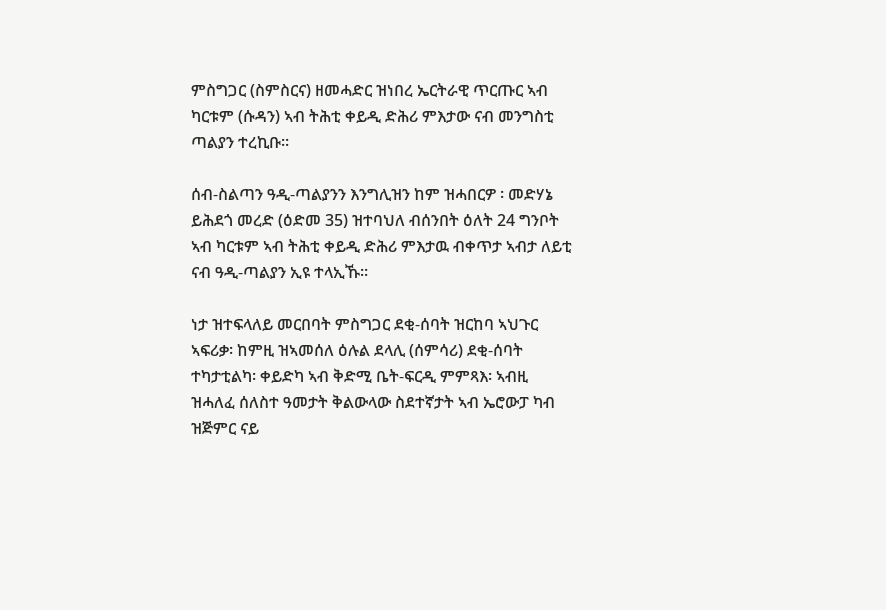ምስግጋር (ስምስርና) ዘመሓድር ዝነበረ ኤርትራዊ ጥርጡር ኣብ ካርቱም (ሱዳን) ኣብ ትሕቲ ቀይዲ ድሕሪ ምእታው ናብ መንግስቲ ጣልያን ተረኪቡ።

ሰብ-ስልጣን ዓዲ-ጣልያንን እንግሊዝን ከም ዝሓበርዎ ፡ መድሃኔ ይሕደጎ መረድ (ዕድመ 35) ዝተባህለ ብሰንበት ዕለት 24 ግንቦት ኣብ ካርቱም ኣብ ትሕቲ ቀይዲ ድሕሪ ምእታዉ ብቀጥታ ኣብታ ለይቲ ናብ ዓዲ-ጣልያን ኢዩ ተላኢኹ።

ነታ ዝተፍላለይ መርበባት ምስግጋር ደቂ-ሰባት ዝርከባ ኣህጉር ኣፍሪቃ፡ ከምዚ ዝኣመሰለ ዕሉል ደላሊ (ሰምሳሪ) ደቂ-ሰባት ተካታቲልካ፡ ቀይድካ ኣብ ቅድሚ ቤት-ፍርዲ ምምጻእ፡ ኣብዚ ዝሓለፈ ሰለስተ ዓመታት ቅልውላው ስደተኛታት ኣብ ኤሮውፓ ካብ ዝጅምር ናይ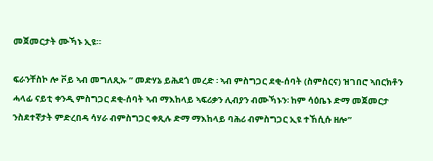መጀመርታት ሙኻኑ ኢዩ።

ፍራንቸስኮ ሎ ቮይ ኣብ መግለጺኡ ” መድሃኔ ይሕደጎ መረድ ፡ ኣብ ምስግጋር ደቂ-ሰባት (ስምስርና) ዝገበሮ ኣበርክቶን ሓላፊ ናይቲ ቀንዲ ምስግጋር ደቂ-ሰባት ኣብ ማእከላይ ኣፍሪቃን ሊብያን ብሙኻኑን፡ ከም ሳዕቤኑ ድማ መጀመርታ ንስደተኛታት ምድረበዳ ሳሃራ ብምስግጋር ቀጺሉ ድማ ማእከላይ ባሕሪ ብምስግጋር ኢዩ ተኸሲሱ ዘሎ”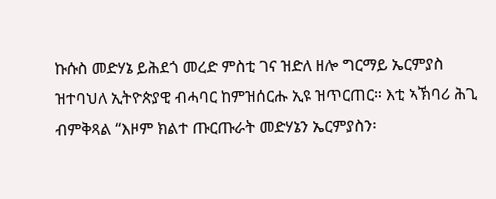ኩሱስ መድሃኔ ይሕደጎ መረድ ምስቲ ገና ዝድለ ዘሎ ግርማይ ኤርምያስ ዝተባህለ ኢትዮጵያዊ ብሓባር ከምዝሰርሑ ኢዩ ዝጥርጠር። እቲ ኣኽባሪ ሕጊ ብምቅጻል “እዞም ክልተ ጡርጡራት መድሃኔን ኤርምያስን፡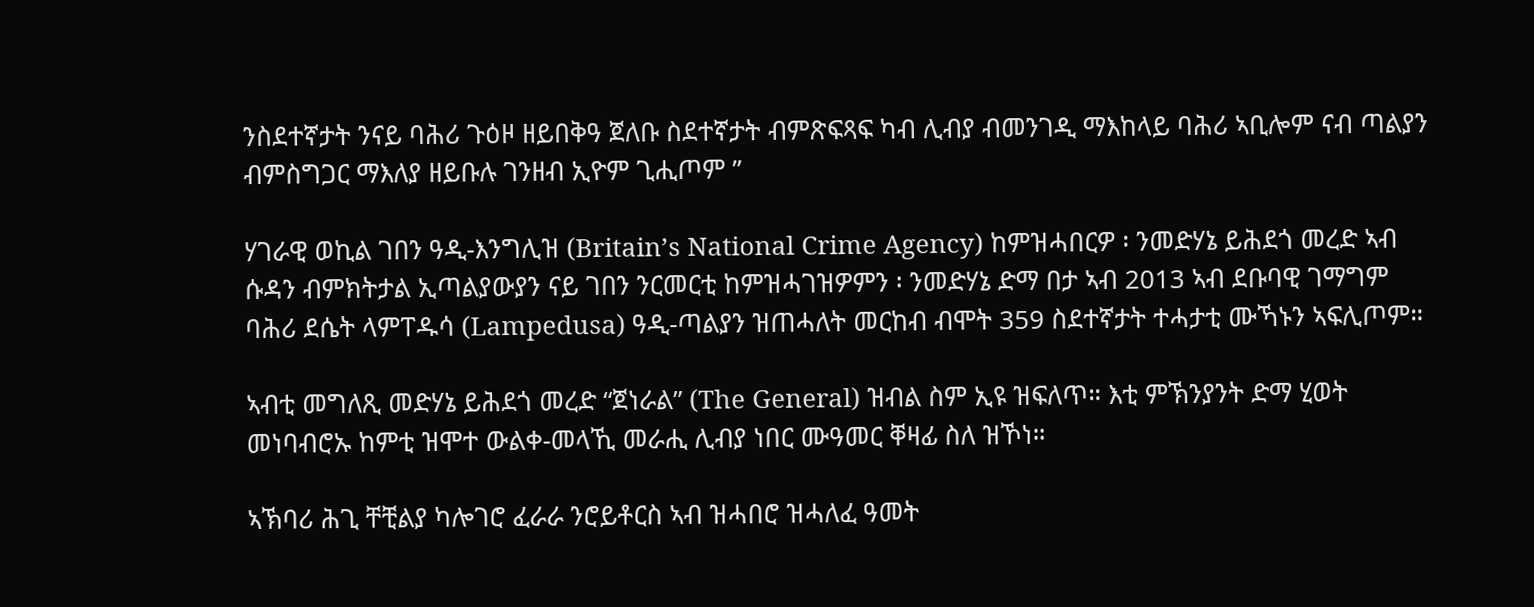ንስደተኛታት ንናይ ባሕሪ ጉዕዞ ዘይበቅዓ ጀለቡ ስደተኛታት ብምጽፍጻፍ ካብ ሊብያ ብመንገዲ ማእከላይ ባሕሪ ኣቢሎም ናብ ጣልያን ብምስግጋር ማእለያ ዘይቡሉ ገንዘብ ኢዮም ጊሒጦም ”

ሃገራዊ ወኪል ገበን ዓዲ-እንግሊዝ (Britain’s National Crime Agency) ከምዝሓበርዎ ፡ ንመድሃኔ ይሕደጎ መረድ ኣብ ሱዳን ብምክትታል ኢጣልያውያን ናይ ገበን ንርመርቲ ከምዝሓገዝዎምን ፡ ንመድሃኔ ድማ በታ ኣብ 2013 ኣብ ደቡባዊ ገማግም ባሕሪ ደሴት ላምፐዱሳ (Lampedusa) ዓዲ-ጣልያን ዝጠሓለት መርከብ ብሞት 359 ስደተኛታት ተሓታቲ ሙኻኑን ኣፍሊጦም።

ኣብቲ መግለጺ መድሃኔ ይሕደጎ መረድ “ጀነራል” (The General) ዝብል ስም ኢዩ ዝፍለጥ። እቲ ምኽንያንት ድማ ሂወት መነባብሮኡ ከምቲ ዝሞተ ውልቀ-መላኺ መራሒ ሊብያ ነበር ሙዓመር ቐዛፊ ስለ ዝኾነ።

ኣኽባሪ ሕጊ ቸቺልያ ካሎገሮ ፈራራ ንሮይቶርስ ኣብ ዝሓበሮ ዝሓለፈ ዓመት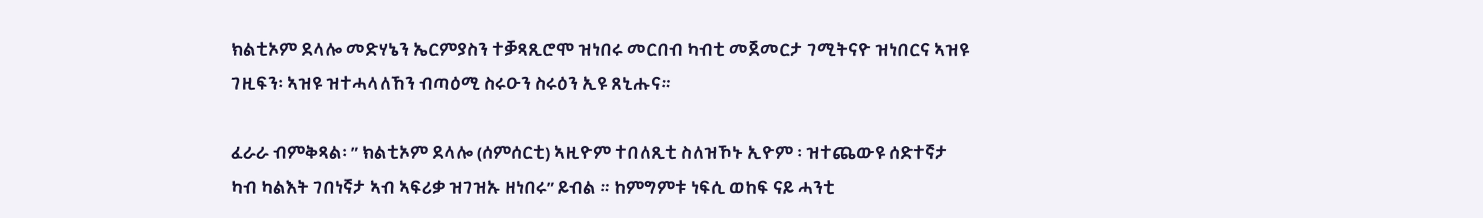ክልቲኦም ደላሎ መድሃኔን ኤርምያስን ተቓጻጺሮሞ ዝነበሩ መርበብ ካብቲ መጀመርታ ገሚትናዮ ዝነበርና ኣዝዩ ገዚፍን፡ ኣዝዩ ዝተሓላለኸን ብጣዕሚ ስሩዑን ስሩዕን ኢዩ ጸኒሑና።

ፈራራ ብምቅጻል፡ ” ክልቲኦም ደላሎ (ሰምሰርቲ) ኣዚዮም ተበለጺቲ ስለዝኾኑ ኢዮም ፡ ዝተጨውዩ ሰድተኛታ ካብ ካልእት ገበነኛታ ኣብ ኣፍሪቃ ዝገዝኡ ዘነበሩ” ይብል ። ከምግምቱ ነፍሲ ወከፍ ናይ ሓንቲ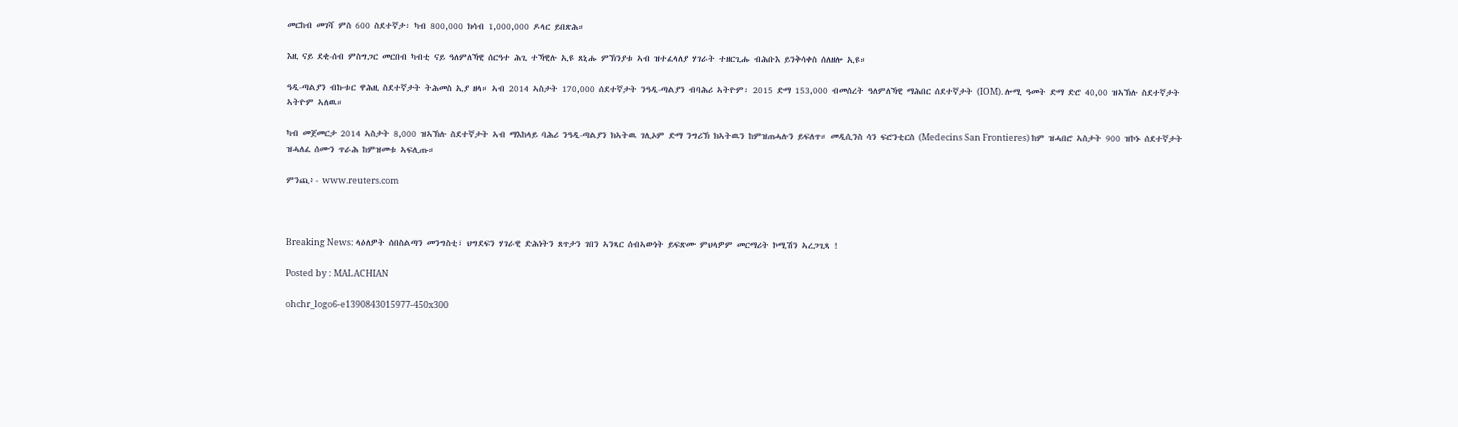መርከብ መገሻ ምስ 600 ስደተኛታ፡ ካብ 800,000 ክሳብ 1,000,000 ዶላር ይበጽሕ።

እዚ ናይ ደቂ-ሰብ ምስግጋር መርበብ ካብቲ ናይ ዓለምለኻዊ ሰርዓተ ሕጊ ተኻዊሉ ኢዩ ጸኒሑ ምኽንያቱ ኣብ ዝተፈላለያ ሃገራት ተዘርጊሑ ብሕቡእ ይንቅሳቀስ ሰለዘሎ ኢዩ።

ዓዲ-ጣልያን ብኩቱር ዋሕዚ ስደተኛታት ትሕመስ ኢያ ዘላ። ኣብ 2014 ኣስታት 170,000 ሰደተኛታት ንዓዲ-ጣልያን ብባሕሪ ኣትዮም፡ 2015 ድማ 153,000 ብመሰረት ዓለምለኻዊ ማሕበር ሰደተኛታት (IOM). ሎሚ ዓመት ድማ ድሮ 40,00 ዝኣኽሉ ስደተኛታት ኣትዮም ኣለዉ።

ካብ መጀመርታ 2014 ኣስታት 8,000 ዝኣኽሉ ስደተኛታት ኣብ ማእከላይ ባሕሪ ንዓዲ-ጣልያን ክኣትዉ ገሊኦም ድማ ንግሪኽ ክኣትዉን ከምዝጠሓሉን ይፍለጥ። መዲሲንስ ሳን ፍሮንቲርስ (Medecins San Frontieres) ከም ዝሓበሮ ኣስታት 900 ዝኮኑ ሰደተኛታት ዝሓለፈ ሰሙን ጥራሕ ከምዝመቱ ኣፍሊጡ።

ምንጪ፥- www.reuters.com



Breaking News: ላዕለዎት ሰበስልጣን መንግስቲ፣ ህግደፍን ሃገራዊ ድሕነትን ጸጥታን ገበን ኣንጻር ሰብኣውነት ይፍጽሙ ምህላዎም መርማሪት ኮሚሽን ኣረጋጊጻ !

Posted by : MALACHIAN

ohchr_logo6-e1390843015977-450x300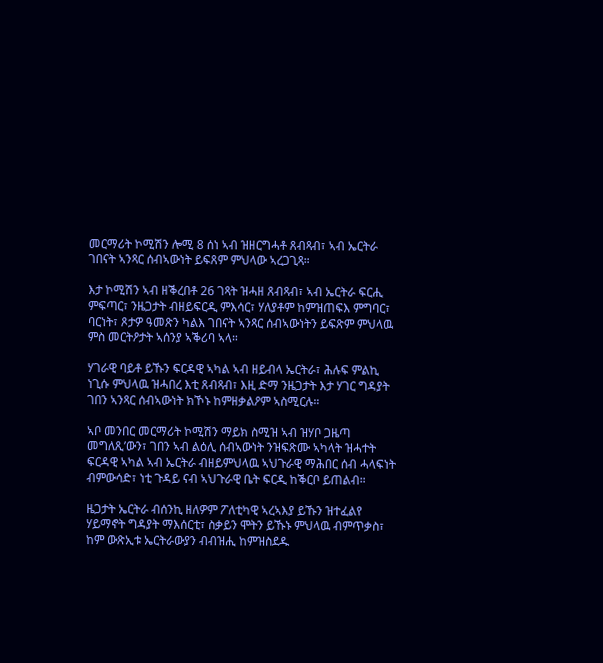መርማሪት ኮሚሽን ሎሚ 8 ሰነ ኣብ ዝዘርግሓቶ ጸብጻብ፣ ኣብ ኤርትራ ገበናት ኣንጻር ሰብኣውነት ይፍጸም ምህላው ኣረጋጊጻ።

እታ ኮሚሽን ኣብ ዘቕረበቶ 26 ገጻት ዝሓዘ ጸብጻብ፣ ኣብ ኤርትራ ፍርሒ ምፍጣር፣ ንዜጋታት ብዘይፍርዲ ምእሳር፣ ሃለያቶም ከምዝጠፍእ ምግባር፣ ባርነት፣ ጾታዎ ዓመጽን ካልእ ገበናት ኣንጻር ሰብኣውነትን ይፍጽም ምህላዉ ምስ መርትዖታት ኣሰንያ ኣቕሪባ ኣላ።

ሃገራዊ ባይቶ ይኹን ፍርዳዊ ኣካል ኣብ ዘይብላ ኤርትራ፣ ሕሉፍ ምልኪ ነጊሱ ምህላዉ ዝሓበረ እቲ ጸብጻብ፣ እዚ ድማ ንዜጋታት እታ ሃገር ግዳያት ገበን ኣንጻር ሰብኣውነት ክኾኑ ከምዘቃልዖም ኣስሚርሉ።

ኣቦ መንበር መርማሪት ኮሚሽን ማይክ ስሚዝ ኣብ ዝሃቦ ጋዜጣ መግለጺ’ውን፣ ገበን ኣብ ልዕሊ ሰብኣውነት ንዝፍጽሙ ኣካላት ዝሓተት ፍርዳዊ ኣካል ኣብ ኤርትራ ብዘይምህላዉ ኣህጉራዊ ማሕበር ሰብ ሓላፍነት ብምውሳድ፣ ነቲ ጉዳይ ናብ ኣህጉራዊ ቤት ፍርዲ ከቕርቦ ይጠልብ።

ዜጋታት ኤርትራ ብሰንኪ ዘለዎም ፖለቲካዊ ኣረኣእያ ይኹን ዝተፈልየ ሃይማኖት ግዳያት ማእሰርቲ፣ ስቃይን ሞትን ይኹኑ ምህላዉ ብምጥቃስ፣ ከም ውጽኢቱ ኤርትራውያን ብብዝሒ ከምዝስደዱ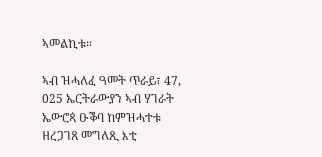ኣመልኪቱ።

ኣብ ዝሓለፈ ዓመት ጥራይ፣ 47, 025 ኤርትራውያን ኣብ ሃገራት ኤውሮጳ ዑቕባ ከምዝሓተቱ ዘረጋገጸ መግለጺ እቲ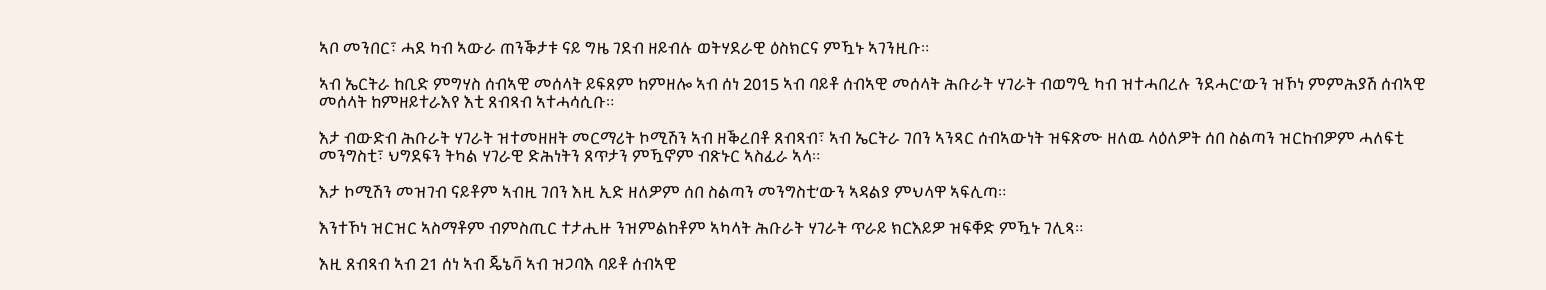ኣቦ መንበር፣ ሓደ ካብ ኣውራ ጠንቕታቱ ናይ ግዜ ገደብ ዘይብሉ ወትሃደራዊ ዕስክርና ምዃኑ ኣገንዚቡ።

ኣብ ኤርትራ ከቢድ ምግሃስ ሰብኣዊ መሰላት ይፍጸም ከምዘሎ ኣብ ሰነ 2015 ኣብ ባይቶ ሰብኣዊ መሰላት ሕቡራት ሃገራት ብወግዒ ካብ ዝተሓበረሉ ንደሓር’ውን ዝኾነ ምምሕያሽ ሰብኣዊ መሰላት ከምዘይተራእየ እቲ ጸብጻብ ኣተሓሳሲቡ።

እታ ብውድብ ሕቡራት ሃገራት ዝተመዘዘት መርማሪት ኮሚሽን ኣብ ዘቕረበቶ ጸብጻብ፣ ኣብ ኤርትራ ገበን ኣንጻር ሰብኣውነት ዝፍጽሙ ዘለዉ ላዕለዎት ሰበ ስልጣን ዝርከብዎም ሓለፍቲ መንግስቲ፣ ህግደፍን ትካል ሃገራዊ ድሕነትን ጸጥታን ምዃኖም ብጽኑር ኣስፊራ ኣላ።

እታ ኮሚሽን መዝገብ ናይቶም ኣብዚ ገበን እዚ ኢድ ዘለዎም ሰበ ስልጣን መንግስቲ’ውን ኣዳልያ ምህላዋ ኣፍሊጣ።

እንተኾነ ዝርዝር ኣስማቶም ብምስጢር ተታሒዙ ንዝምልከቶም ኣካላት ሕቡራት ሃገራት ጥራይ ክርእይዎ ዝፍቐድ ምዃኑ ገሊጻ።

እዚ ጸብጻብ ኣብ 21 ሰነ ኣብ ጄኔቫ ኣብ ዝጋባእ ባይቶ ሰብኣዊ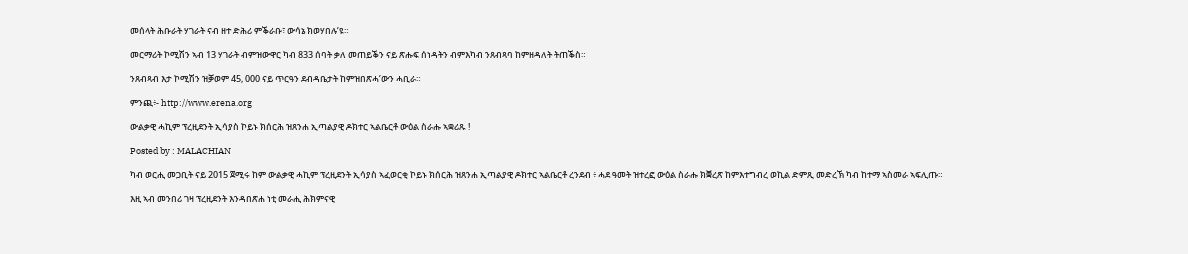መሰላት ሕቡራት ሃገራት ናብ ዘተ ድሕሪ ምቕራቡ፣ ውሳኔ ክወሃበሉ’ዩ።

መርማሪት ኮሚሽን ኣብ 13 ሃገራት ብምዝውዋር ካብ 833 ሰባት ቃለ መጠይቕን ናይ ጽሑፍ ሰነዳትን ብምእካብ ንጸብጻባ ከምዘዳለት ትጠቕስ።

ንጸብጻብ እታ ኮሚሽን ዝቓወም 45, 000 ናይ ጥርዓን ደብዳቤታት ከምዝበጽሓ’ውን ሓቢራ።

ምንጪ፥- http://www.erena.org

ውልቃዊ ሓኪም ፕረዚደንት ኢሳያስ ኮይኑ ክሰርሕ ዝጸንሐ ኢጣልያዊ ዶክተር ኣልቤርቶ ውዕል ስራሑ ኣቋሪጹ !

Posted by : MALACHIAN

ካብ ወርሒ መጋቢት ናይ 2015 ጀሚሩ ከም ውልቃዊ ሓኪም ፕረዚደንት ኢሳያስ ኣፈወርቂ ኮይኑ ክሰርሕ ዝጸንሐ ኢጣልያዊ ዶክተር ኣልቤርቶ ረንደብ ፥ ሓደ ዓመት ዝተረፎ ውዕል ስራሑ ክቛረጽ ከምእተግብረ ወኪል ድምጺ መድረኽ ካብ ከተማ ኣስመራ ኣፍሊጡ።

እዚ ኣብ መንበሪ ገዛ ፕረዚደንት እንዳበጽሐ ነቲ መራሒ ሕክምናዊ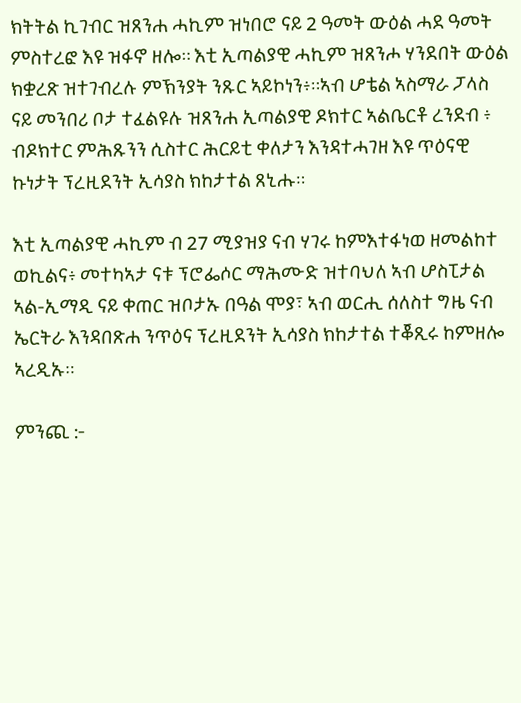ክትትል ኪገብር ዝጸንሐ ሓኪም ዝነበሮ ናይ 2 ዓመት ውዕል ሓደ ዓመት ምስተረፎ እዩ ዝፋኖ ዘሎ። እቲ ኢጣልያዊ ሓኪም ዝጸንሖ ሃንደበት ውዕል ክቋረጽ ዝተገብረሉ ምኽንያት ንጹር ኣይኮነን፥።ኣብ ሆቴል ኣስማራ ፓላስ ናይ መንበሪ ቦታ ተፈልዩሉ ዝጸንሐ ኢጣልያዊ ዶክተር ኣልቤርቶ ረንደብ ፥ ብዶክተር ምሕጹንን ሲስተር ሕርይቲ ቀለታን እንዳተሓገዘ እዩ ጥዕናዊ ኩነታት ፕረዚደንት ኢሳያስ ክከታተል ጸኒሑ።

እቲ ኢጣልያዊ ሓኪም ብ 27 ሚያዝያ ናብ ሃገሩ ከምእተፋነወ ዘመልከተ ወኪልና፥ መተካኣታ ናቱ ፕሮፌሶር ማሕሙድ ዝተባህለ ኣብ ሆስፒታል ኣል-ኢማዲ ናይ ቀጠር ዝቦታኡ በዓል ሞያ፣ ኣብ ወርሒ ሰለስተ ግዜ ናብ ኤርትራ እንዳበጽሐ ንጥዕና ፕረዚደንት ኢሳያስ ክከታተል ተቖጺሩ ከምዘሎ ኣረዲኡ።

ምንጪ :-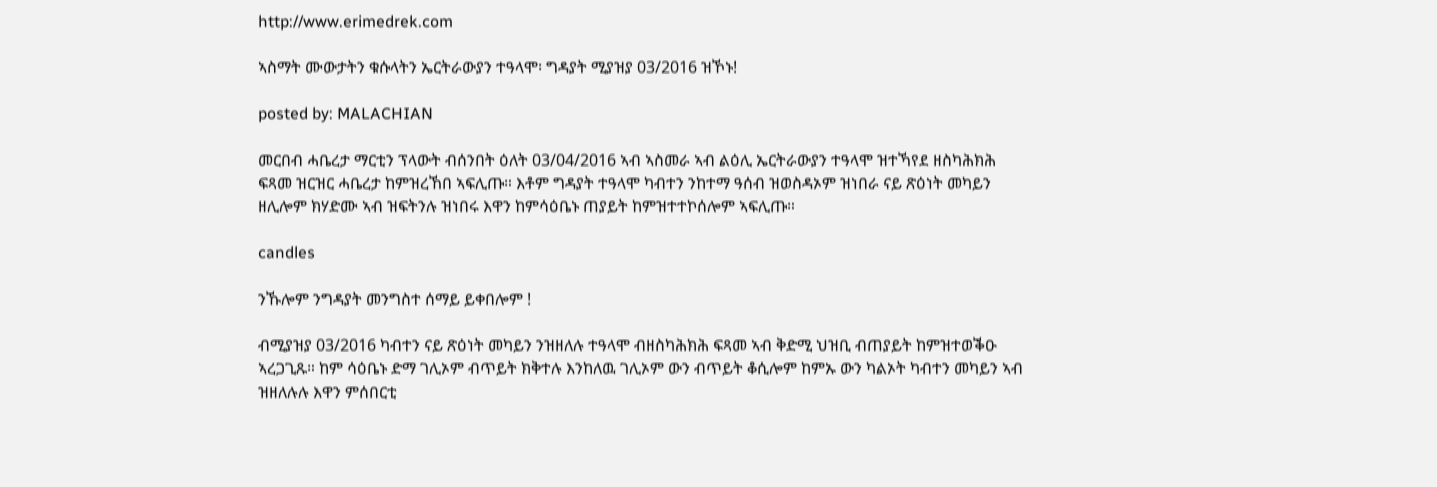http://www.erimedrek.com

ኣስማት ሙውታትን ቁሱላትን ኤርትራውያን ተዓላሞ፡ ግዳያት ሚያዝያ 03/2016 ዝኾኑ!

posted by: MALACHIAN

መርበብ ሓቤረታ ማርቲን ፕላውት ብሰንበት ዕለት 03/04/2016 ኣብ ኣስመራ ኣብ ልዕሊ ኤርትራውያን ተዓላሞ ዝተኻየደ ዘስካሕክሕ ፍጻመ ዝርዝር ሓቤረታ ከምዝረኸበ ኣፍሊጡ። እቶም ግዳያት ተዓላሞ ካብተን ንከተማ ዓሰብ ዝወስዳኦም ዝነበራ ናይ ጽዕነት መካይን ዘሊሎም ክሃድሙ ኣብ ዝፍትንሉ ዝነበሩ እዋን ከምሳዕቤኑ ጠያይት ከምዝተተኮሰሎም ኣፍሊጡ።

candles

ንኹሎም ንግዳያት መንግስተ ሰማይ ይቀበሎም !

ብሚያዝያ 03/2016 ካብተን ናይ ጽዕነት መካይን ንዝዘለሉ ተዓላሞ ብዘስካሕክሕ ፍጻመ ኣብ ቅድሚ ህዝቢ ብጠያይት ከምዝተወቕዑ ኣረጋጊጹ። ከም ሳዕቤኑ ድማ ገሊኦም ብጥይት ክቅተሉ እንከለዉ ገሊኦም ውን ብጥይት ቆሲሎም ከምኡ ውን ካልኦት ካብተን መካይን ኣብ ዝዘለሉሉ እዋን ምሰበርቲ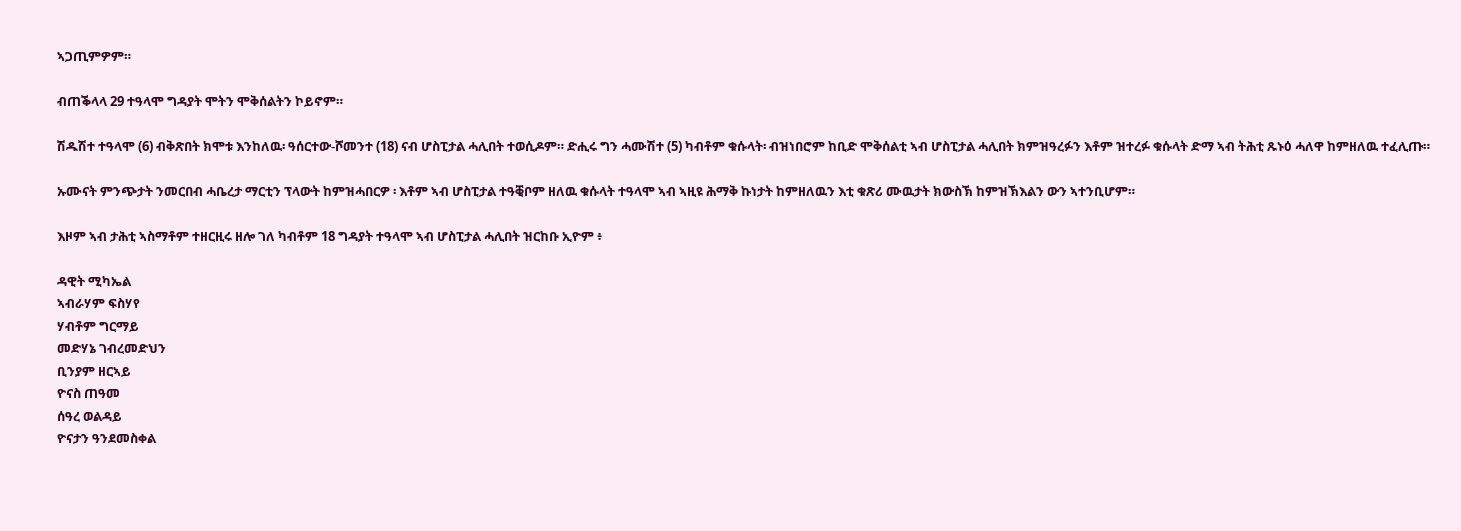ኣጋጢምዎም።

ብጠቕላላ 29 ተዓላሞ ግዳያት ሞትን ሞቅሰልትን ኮይኖም።

ሽዱሽተ ተዓላሞ (6) ብቅጽበት ክሞቱ እንከለዉ፡ ዓሰርተው-ሾመንተ (18) ናብ ሆስፒታል ሓሊበት ተወሲዶም። ድሒሩ ግን ሓሙሽተ (5) ካብቶም ቁሱላት፡ ብዝነበሮም ከቢድ ሞቅሰልቲ ኣብ ሆስፒታል ሓሊበት ክምዝዓረፉን እቶም ዝተረፉ ቁሱላት ድማ ኣብ ትሕቲ ጹኑዕ ሓለዋ ከምዘለዉ ተፈሊጡ።

ኡሙናት ምንጭታት ንመርበብ ሓቤረታ ማርቲን ፕላውት ከምዝሓበርዎ ፡ እቶም ኣብ ሆስፒታል ተዓቒቦም ዘለዉ ቁሱላት ተዓላሞ ኣብ ኣዚዩ ሕማቅ ኩነታት ከምዘለዉን እቲ ቁጽሪ ሙዉታት ክውስኽ ከምዝኽእልን ውን ኣተንቢሆም።

እዞም ኣብ ታሕቲ ኣስማቶም ተዘርዚሩ ዘሎ ገለ ካብቶም 18 ግዳያት ተዓላሞ ኣብ ሆስፒታል ሓሊበት ዝርከቡ ኢዮም ፥

ዳዊት ሚካኤል
ኣብራሃም ፍስሃየ
ሃብቶም ግርማይ
መድሃኔ ገብረመድህን
ቢንያም ዘርኣይ
ዮናስ ጠዓመ
ሰዓረ ወልዳይ
ዮናታን ዓንደመስቀል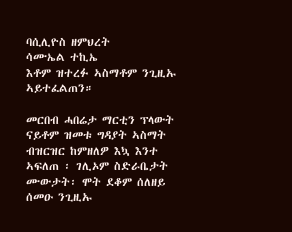ባሲሊዮስ ዘምህረት
ሳሙኤል ተኪኤ
እቶም ዝተረፉ ኣስማቶም ንጊዚኡ ኣይተፈልጠን።

መርበብ ሓበሬታ ማርቲን ፕላውት ናይቶም ዝመቱ ግዳያት ኣስማት ብዝርዝር ከምዘለዎ እኳ እንተ ኣፍለጠ ፡ ገሊኦም ስድራቤታት ሙውታት፡ ሞት ደቆም ሰለዘይ ሰመዑ ንጊዚኡ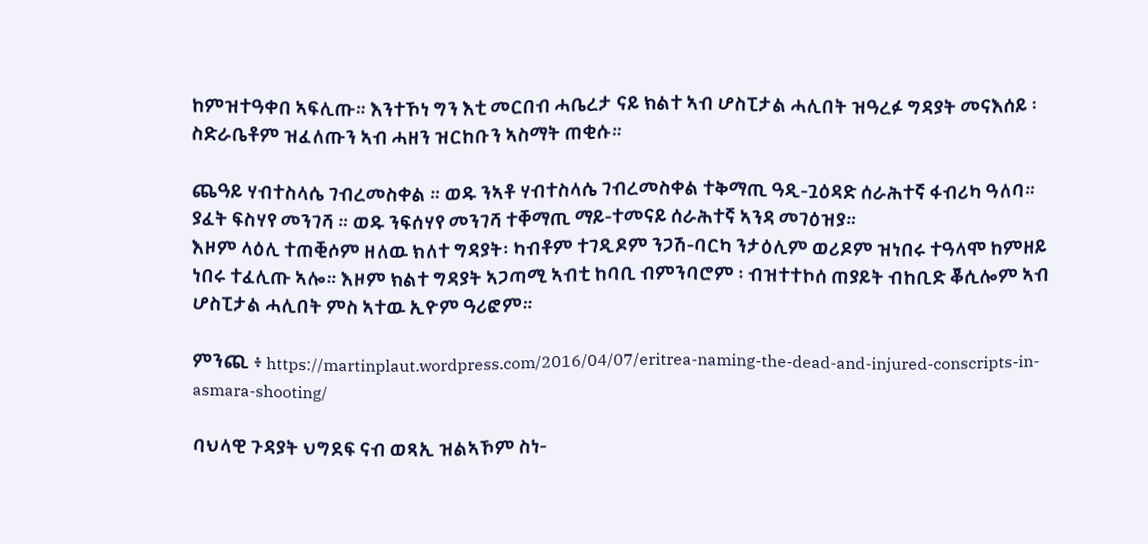ከምዝተዓቀበ ኣፍሊጡ። እንተኾነ ግን እቲ መርበብ ሓቤረታ ናይ ክልተ ኣብ ሆስፒታል ሓሊበት ዝዓረፉ ግዳያት መናእሰይ ፡ ስድራቤቶም ዝፈለጡን ኣብ ሓዘን ዝርከቡን ኣስማት ጠቂሱ።

ጨዓይ ሃብተስላሴ ገብረመስቀል ። ወዱ ንኣቶ ሃብተስላሴ ገብረመስቀል ተቅማጢ ዓዲ-ጓዕዳድ ሰራሕተኛ ፋብሪካ ዓለባ።
ያፈት ፍስሃየ መንገሻ ። ወዱ ንፍሰሃየ መንገሻ ተቐማጢ ማይ-ተመናይ ሰራሕተኛ ኣንዳ መገዕዝያ።
እዞም ላዕሊ ተጠቒሶም ዘለዉ ክለተ ግዳያት፡ ካብቶም ተገዲዶም ንጋሽ-ባርካ ንታዕሊም ወሪዶም ዝነበሩ ተዓላሞ ከምዘይ ነበሩ ተፈሊጡ ኣሎ። እዞም ክልተ ግዳያት ኣጋጣሚ ኣብቲ ከባቢ ብምንባሮም ፡ ብዝተተኮሰ ጠያይት ብከቢድ ቖሲሎም ኣብ ሆስፒታል ሓሊበት ምስ ኣተዉ ኢዮም ዓሪፎም።

ምንጪ ፥ https://martinplaut.wordpress.com/2016/04/07/eritrea-naming-the-dead-and-injured-conscripts-in-asmara-shooting/

ባህላዊ ጉዳያት ህግደፍ ናብ ወጻኢ ዝልኣኾም ስነ-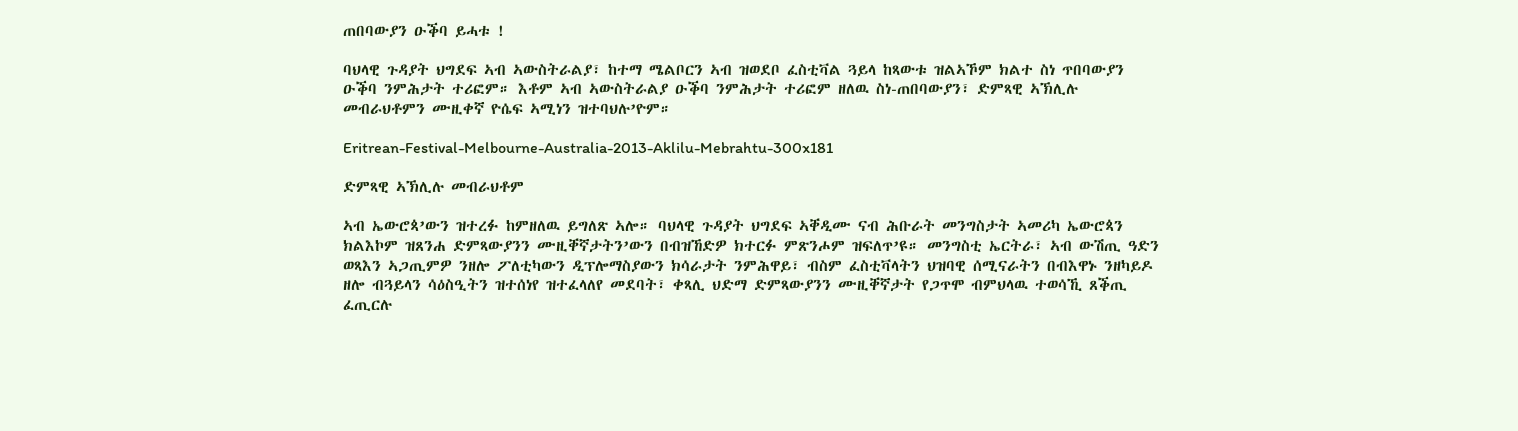ጠበባውያን ዑቕባ ይሓቱ !

ባህላዊ ጉዳያት ህግደፍ ኣብ ኣውስትራልያ፣ ከተማ ሜልቦርን ኣብ ዝወደቦ ፈስቲቫል ጓይላ ከጻውቱ ዝልኣኾም ክልተ ስነ ጥበባውያን ዑቕባ ንምሕታት ተሪፎም። እቶም ኣብ ኣውስትራልያ ዑቕባ ንምሕታት ተሪፎም ዘለዉ ስነ-ጠበባውያን፣ ድምጻዊ ኣኽሊሉ መብራህቶምን ሙዚቀኛ ዮሴፍ ኣሚነን ዝተባህሉ’ዮም።

Eritrean-Festival-Melbourne-Australia-2013-Aklilu-Mebrahtu-300x181

ድምጻዊ ኣኽሊሉ መብራህቶም

ኣብ ኤውሮጳ’ውን ዝተረፉ ከምዘለዉ ይግለጽ ኣሎ። ባህላዊ ጉዳያት ህግደፍ ኣቐዲሙ ናብ ሕቡራት መንግስታት ኣመሪካ ኤውሮጳን ክልእኮም ዝጸንሐ ድምጻውያንን ሙዚቐኛታትን’ውን በብዝኸድዎ ክተርፉ ምጽንሖም ዝፍለጥ’ዩ። መንግስቲ ኤርትራ፣ ኣብ ውሽጢ ዓድን ወጻእን ኣጋጢምዎ ንዘሎ ፖለቲካውን ዲፕሎማስያውን ክሳራታት ንምሕዋይ፣ ብስም ፈስቲቫላትን ህዝባዊ ሰሚናራትን በብእዋኑ ንዘካይዶ ዘሎ ብጓይላን ሳዕስዒትን ዝተሰነየ ዝተፈላለየ መደባት፣ ቀጻሊ ህድማ ድምጻውያንን ሙዚቐኛታት የጋጥሞ ብምህላዉ ተወሳኺ ጸቕጢ ፈጢርሉ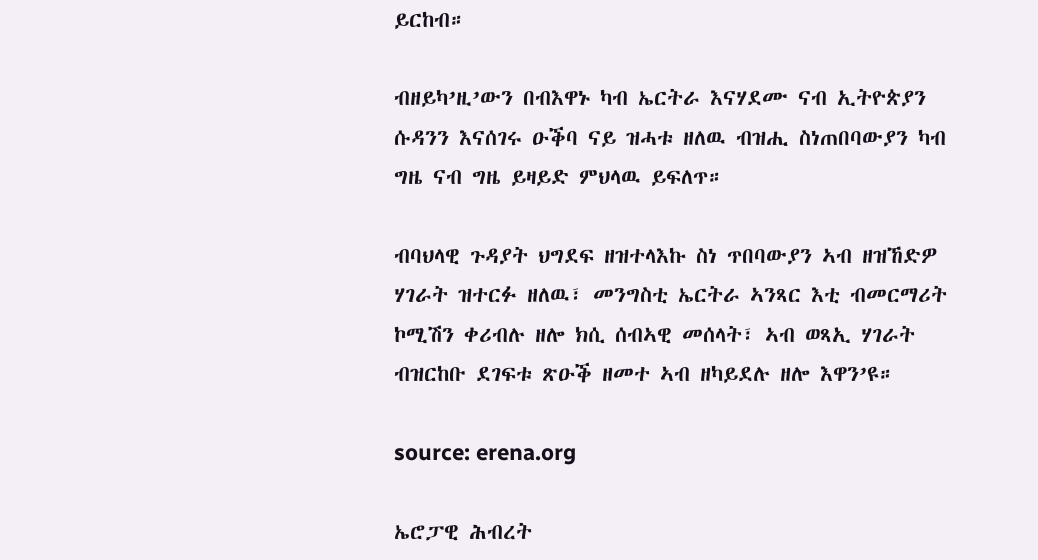ይርከብ።

ብዘይካ’ዚ’ውን በብእዋኑ ካብ ኤርትራ እናሃደሙ ናብ ኢትዮጵያን ሱዳንን እናሰገሩ ዑቕባ ናይ ዝሓቱ ዘለዉ ብዝሒ ስነጠበባውያን ካብ ግዜ ናብ ግዜ ይዛይድ ምህላዉ ይፍለጥ።

ብባህላዊ ጉዳያት ህግደፍ ዘዝተላእኩ ስነ ጥበባውያን ኣብ ዘዝኸድዎ ሃገራት ዝተርፉ ዘለዉ፣ መንግስቲ ኤርትራ ኣንጻር እቲ ብመርማሪት ኮሚሽን ቀሪብሉ ዘሎ ክሲ ሰብኣዊ መሰላት፣ ኣብ ወጻኢ ሃገራት ብዝርከቡ ደገፍቱ ጽዑቕ ዘመተ ኣብ ዘካይደሉ ዘሎ እዋን’ዩ።

source: erena.org

ኤሮፓዊ ሕብረት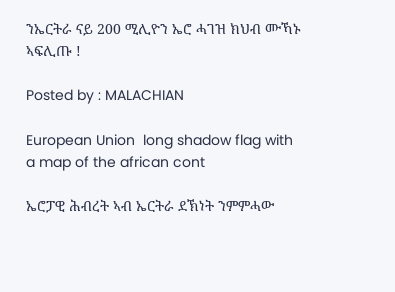ንኤርትራ ናይ 200 ሚሊዮን ኤሮ ሓገዝ ክህብ ሙኻኑ ኣፍሊጡ !

Posted by : MALACHIAN

European Union  long shadow flag with  a map of the african cont

ኤሮፓዊ ሕብረት ኣብ ኤርትራ ደኽነት ንምምሓው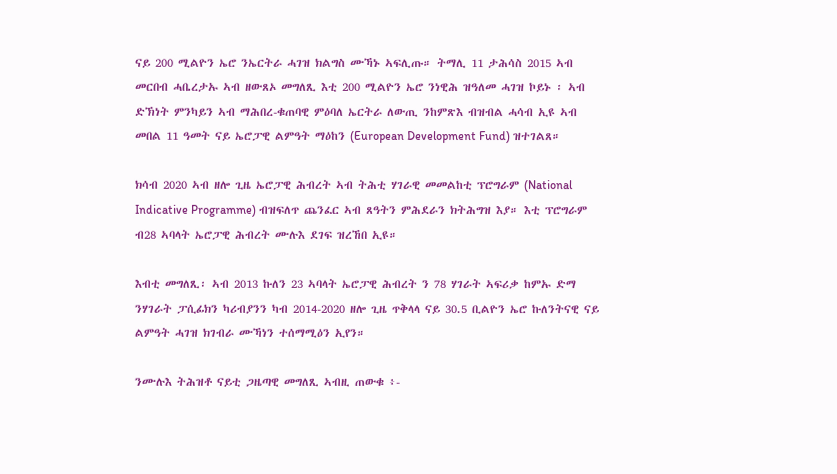ናይ 200 ሚልዮን ኤሮ ንኤርትራ ሓገዝ ክልግስ ሙኻኑ ኣፍሊጡ። ትማሊ 11 ታሕሳስ 2015 ኣብ መርበብ ሓቤረታኡ ኣብ ዘውጸኦ መግለጺ እቲ 200 ሚልዮን ኤሮ ንነዊሕ ዝዓለመ ሓገዝ ኮይኑ ፡ ኣብ ድኽነት ምንካይን ኣብ ማሕበረ-ቁጠባዊ ምዕባለ ኤርትራ ለውጢ ንከምጽእ ብዝብል ሓሳብ ኢዩ ኣብ መበል 11 ዓመት ናይ ኤሮፓዊ ልምዓት ማዕከን (European Development Fund) ዝተገልጸ።

ክሳብ 2020 ኣብ ዘሎ ጊዜ ኤሮፓዊ ሕብረት ኣብ ትሕቲ ሃገራዊ መመልከቲ ፕሮግራም (National Indicative Programme) ብዝፍለጥ ጨንፈር ኣብ ጸዓትን ምሕደራን ክትሕግዝ እያ። እቲ ፕሮግራም ብ28 ኣባላት ኤሮፓዊ ሕብረት ሙሉእ ደገፍ ዝረኸበ ኢዩ።

እብቲ መግለጺ፡ ኣብ 2013 ኩለን 23 ኣባላት ኤሮፓዊ ሕብረት ን 78 ሃገራት ኣፍሪቃ ከምኡ ድማ ንሃገራት ፓሲፊክን ካሪብያንን ካብ 2014-2020 ዘሎ ጊዜ ጥቅላላ ናይ 30.5 ቢልዮን ኤሮ ኩለንትናዊ ናይ ልምዓት ሓገዝ ክገብራ ሙኻነን ተሰማሚዕን ኢየን።

ንሙሉእ ትሕዝቶ ናይቲ ጋዜጣዊ መግለጺ ኣብዚ ጠውቁ ፥-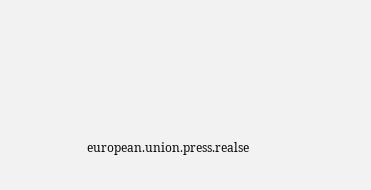european.union.press.realse